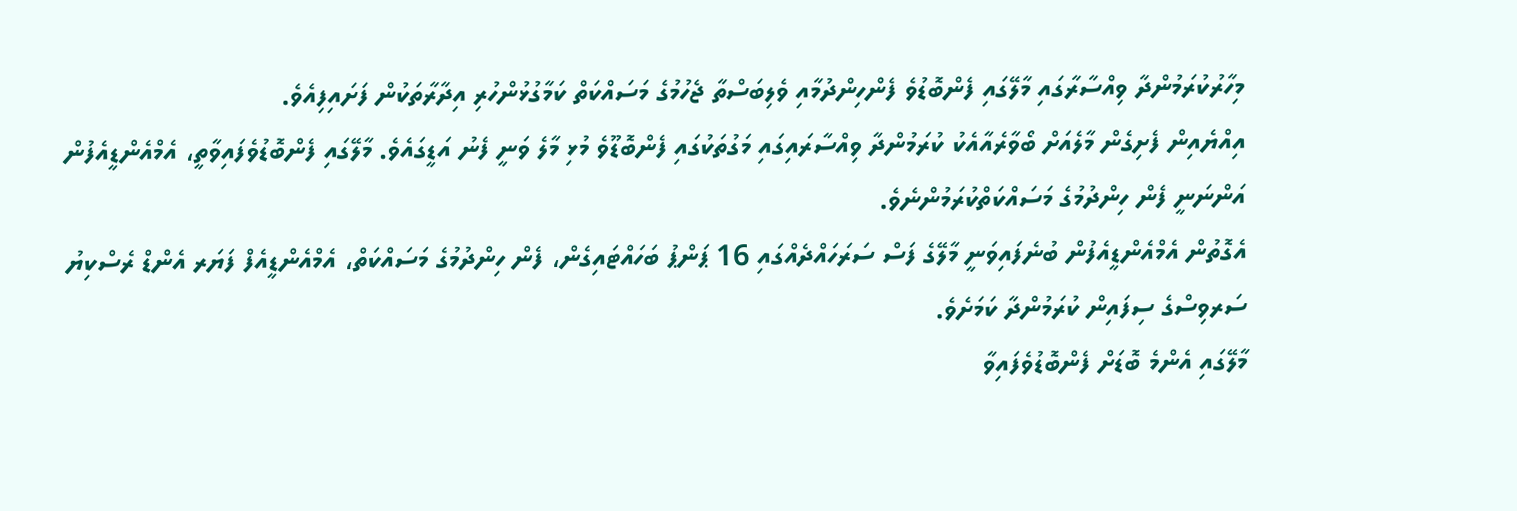މިހާރުކުރަމުންދާ ވިއްސާރާގައި މާލޭގައި ފެންބޮޑުވެ ފެންހިންދުމާއި ވެލިބަސްތާ ޖެހުމުގެ މަސައްކަތް ކަމާގުޅުންހުރި އިދާރާތަކުން ފަށައިފިއެވެ.
އިއްޔެއިން ފެށިގެން މާލެއަށް ބޯވާރެއާއެކު ކުރަމުންދާ ވިއްސާރައިގައި މަގުތަކުގައި ފެންބޮޑޫވެ މުޅި މާލެ ވަނީ ފެނު އަޑީގައެވެ. މާލޭގައި ފެންބޮޑުވެފައިވާތީ، އެމްއެންޑީއެފުން އަންނަނީ ފެން ހިންދުމުގެ މަސައްކަތްކުރަމުންނެވެ.
އެގޮތުން އެމްއެންޑީއެފުން ބުނެފައިވަނީ މާލޭގެ ފަސް ސަރަހައްދެއްގައި 16 ޕަންޕު ބަހައްޓައިގެން، ފެން ހިންދުމުގެ މަސައްކަތް، އެމްއެންޑީއެފް ފަޔަރ އެންޑް ރެސްކިޔު ސަރވިސްގެ ސިފައިން ކުރަމުންދާ ކަމަށެވެ.
މާލޭގައި އެންމެ ބޮޑަށް ފެންބޮޑުވެފައިވާ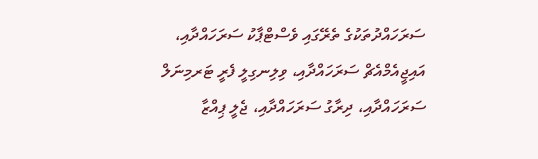ސަރަހައްދުތަކުގެ ތެރޭގައި ވެސްޓްޕާކު ސަރަހައްދާއި، އައިޖީއެމްއެޗް ސަރަހައްދާއި، ވިލިނގިލީ ފެރީ ޓަރމިނަލް ސަރަހައްދާއި، ދިރާގު ސަރަހައްދާއި، ޖެލީ ޕިއްޒާ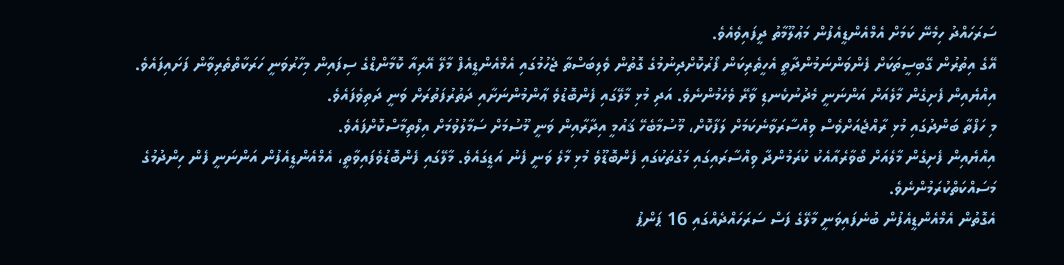ސަރަހައްދު ހިމެނޭ ކަމަށް އެމްއެންޑީއެފުން މަޢުލޫމާތު ދީފައިވެއެވެ.
އޭގެ އިތުރުން ގޭބިސީތަކަށް ފެންވަންނަމުންދާތީ އެހީތެރިކަން ފޯރުކޮށްދިނުމުގެ ގޮތުން ވެލިބަސްތާ ޖެހުމުގައި އެމްއެންޑީއެފް މާލޭ އޭރިއާ ކޮމާންޑްގެ ސިފައިން މިހާރުވަނީ ހަރަކާތްތެރިވާން ފަށައިފައެވެ.
އިއްޔެއިން ފެށިގެން މާލެއަށް އަންނަނީ މެދުނުކެނޑި ވާރޭ ވެހެމުންނެވެ. އަދި މުޅި މާލޭގައި ފެންބޮޑުވެ ޢާންމުންނަށާއި ދަތުރުފަތުރަށް ވަނީ ދަތިވެފައެވެ.
މި ހަފްތާ ބަންދުގައި މުޅި ރާއްޖެއަށްވެސް ވިއްސާރަވާނެކަމަށް ލަފާކޮށް، މޫސުމާބެހޭ ޤައުމީ އިދާރާއިން ވަނީ މޫސުމަށް ސަމާލުވުމަށް އިލްތިމާސްކޮށްފައެވެ.
އިއްޔެއިން ފެށިގެން މާލެއަށް ބޯވާރެއާއެކު ކުރަމުންދާ ވިއްސާރައިގައި މަގުތަކުގައި ފެންބޮޑޫވެ މުޅި މާލެ ވަނީ ފެނު އަޑީގައެވެ. މާލޭގައި ފެންބޮޑުވެފައިވާތީ، އެމްއެންޑީއެފުން އަންނަނީ ފެން ހިންދުމުގެ މަސައްކަތްކުރަމުންނެވެ.
އެގޮތުން އެމްއެންޑީއެފުން ބުނެފައިވަނީ މާލޭގެ ފަސް ސަރަހައްދެއްގައި 16 ޕަންޕު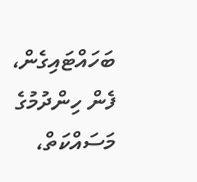ބަހައްޓައިގެން، ފެން ހިންދުމުގެ މަސައްކަތް،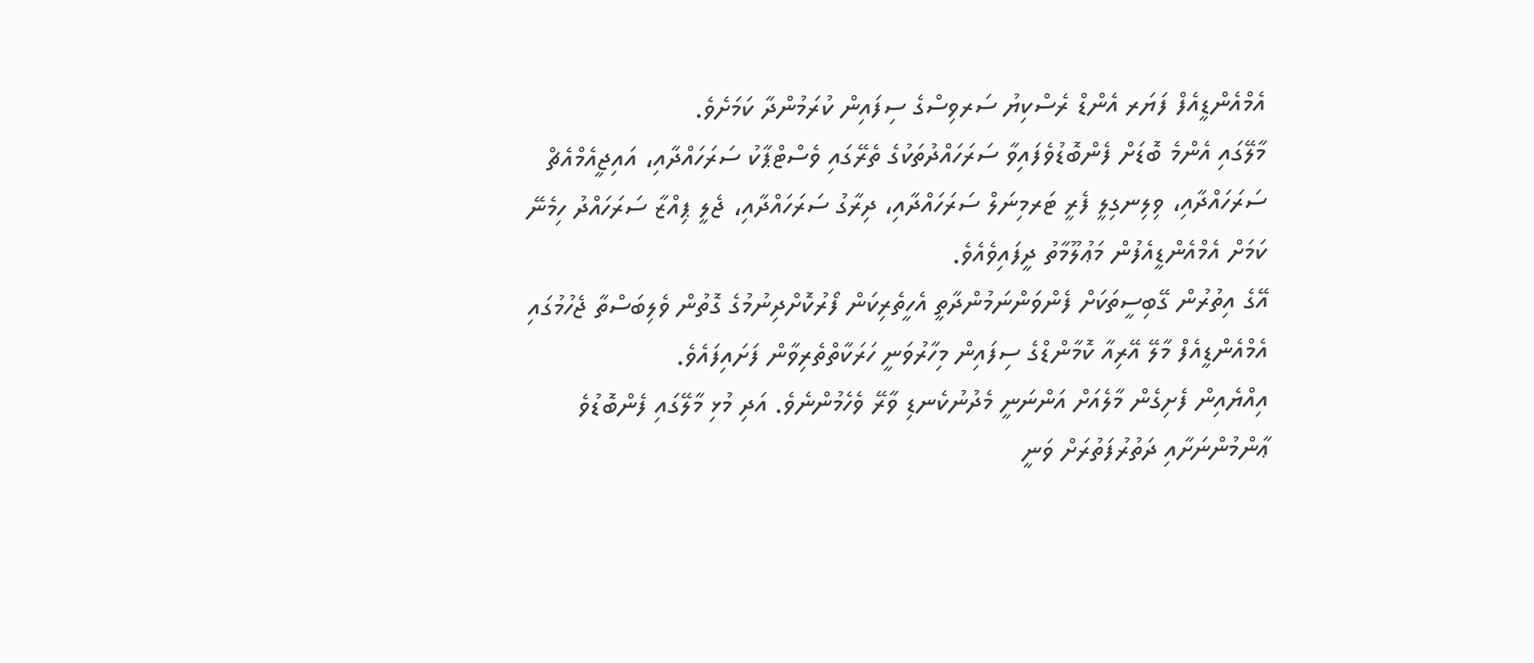އެމްއެންޑީއެފް ފަޔަރ އެންޑް ރެސްކިޔު ސަރވިސްގެ ސިފައިން ކުރަމުންދާ ކަމަށެވެ.
މާލޭގައި އެންމެ ބޮޑަށް ފެންބޮޑުވެފައިވާ ސަރަހައްދުތަކުގެ ތެރޭގައި ވެސްޓްޕާކު ސަރަހައްދާއި، އައިޖީއެމްއެޗް ސަރަހައްދާއި، ވިލިނގިލީ ފެރީ ޓަރމިނަލް ސަރަހައްދާއި، ދިރާގު ސަރަހައްދާއި، ޖެލީ ޕިއްޒާ ސަރަހައްދު ހިމެނޭ ކަމަށް އެމްއެންޑީއެފުން މަޢުލޫމާތު ދީފައިވެއެވެ.
އޭގެ އިތުރުން ގޭބިސީތަކަށް ފެންވަންނަމުންދާތީ އެހީތެރިކަން ފޯރުކޮށްދިނުމުގެ ގޮތުން ވެލިބަސްތާ ޖެހުމުގައި އެމްއެންޑީއެފް މާލޭ އޭރިއާ ކޮމާންޑްގެ ސިފައިން މިހާރުވަނީ ހަރަކާތްތެރިވާން ފަށައިފައެވެ.
އިއްޔެއިން ފެށިގެން މާލެއަށް އަންނަނީ މެދުނުކެނޑި ވާރޭ ވެހެމުންނެވެ. އަދި މުޅި މާލޭގައި ފެންބޮޑުވެ ޢާންމުންނަށާއި ދަތުރުފަތުރަށް ވަނީ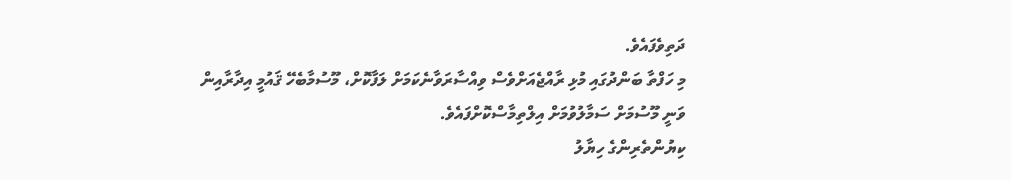ދަތިވެފައެވެ.
މި ހަފްތާ ބަންދުގައި މުޅި ރާއްޖެއަށްވެސް ވިއްސާރަވާނެކަމަށް ލަފާކޮށް، މޫސުމާބެހޭ ޤައުމީ އިދާރާއިން ވަނީ މޫސުމަށް ސަމާލުވުމަށް އިލްތިމާސްކޮށްފައެވެ.
ކިޔުންތެރިންގެ ހިޔާލު